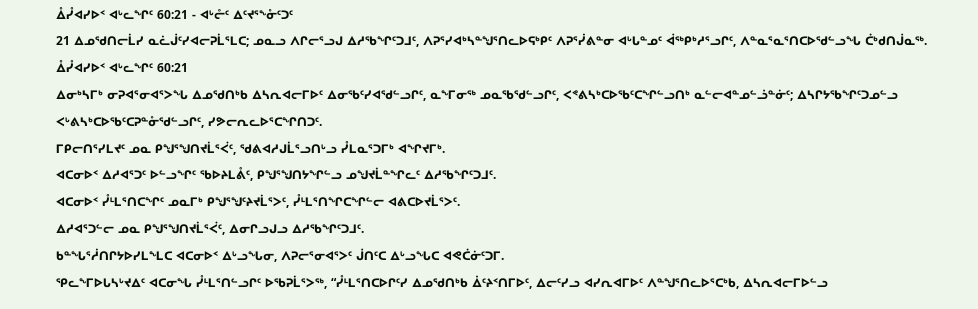ᐂᓮᐊᓯᐅᑉ ᐊᒡᓚᖏᑦ 60:21 - ᐊᒡᓔᑦ ᐃᑦᔪᕐᖕᓁᑦᑐᑦ
21 ᐃᓄᖁᑎᓕᒫᓯ ᓇᓛᒎᑦᓯᐊᓕᕈᒫᕐᒪᑕ; ᓄᓇᓗ ᐱᒋᓕᕐᓗᒍ ᐃᓱᖃᖏᑦᑐᒧᑦ, ᐱᕈᕐᓯᐊᒃᓴᓐᖑᕐᑎᓚᐅᕋᒃᑭᑦ ᐱᕈᕐᓰᕕᓐᓂ ᐊᒡᒐᓐᓄᑦ ᐋᖅᑭᒃᓱᕐᓗᒋᑦ, ᐱᓐᓇᕐᓇᕐᑎᑕᐅᖁᓪᓗᖓ ᑖᒃᑯᑎᒎᓇᖅ.
ᐂᓮᐊᓯᐅᑉ ᐊᒡᓚᖏᑦ 60:21
ᐃᓂᒃᓴᒥᒃ ᓂᕈᐊᕐᓂᐊᕐᐳᖓ ᐃᓄᖁᑎᒃᑲ ᐃᓴᕆᐊᓕᒥᐅᑦ ᐃᓂᖃᑦᓯᐊᖁᓪᓗᒋᑦ, ᓇᖕᒥᓂᖅ ᓄᓇᖃᖁᓪᓗᒋᑦ, ᐸᕝᕕᓴᒃᑕᐅᖃᑦᑕᖏᓪᓗᑎᒃ ᓇᓪᓕᐊᓐᓄᓪᓘᓐᓃᑦ; ᐃᓴᒋᔭᖃᖏᑦᑐᓄᓪᓗ ᐸᒡᕕᓴᒃᑕᐅᖃᑦᑕᕈᓐᓁᖁᓪᓗᒋᑦ, ᓯᕗᓕᕆᓚᐅᕐᑕᖏᑎᑐᑦ.
ᒥᑭᓕᑎᕐᓯᒪᔪᑦ ᓄᓇ ᑭᖑᕐᖑᑎᔪᒫᕐᐹᑦ, ᖁᕕᐊᓱᒍᒫᕐᓗᑎᒡᓗ ᓮᒪᓇᕐᑐᒥᒃ ᐊᖏᔪᒥᒃ.
ᐊᑕᓂᐅᑉ ᐃᓱᐊᕐᑐᑦ ᐅᓪᓗᖏᑦ ᖃᐅᔨᒪᕔᑦ, ᑭᖑᕐᖑᑎᔭᖏᓪᓗ ᓄᖑᔪᒫᓐᖏᓚᑦ ᐃᓱᖃᖏᑦᑐᒧᑦ.
ᐊᑕᓂᐅᑉ ᓮᒻᒪᕐᑎᑕᖏᑦ ᓄᓇᒥᒃ ᑭᖑᕐᖑᑦᔨᔪᒫᕐᐳᑦ, ᓮᒻᒪᕐᑎᖏᑕᖏᓪᓕ ᐊᕕᑕᐅᔪᒫᕐᐳᑦ.
ᐃᓱᐊᕐᑐᓪᓕ ᓄᓇ ᑭᖑᕐᖑᑎᔪᒫᕐᐹᑦ, ᐃᓂᒋᓗᒍᓗ ᐃᓱᖃᖏᑦᑐᒧᑦ.
ᑲᓐᖓᕐᓲᑎᒋᔭᐅᓯᒪᖕᒪᑕ ᐊᑕᓂᐅᑉ ᐃᒡᓗᖓᓂ, ᐱᕈᓕᕐᓂᐊᕐᐳᑦ ᒎᑎᑦᑕ ᐃᒡᓗᖓᑕ ᐊᕙᑖᓃᑦᑐᒥ.
ᕿᓚᖕᒥᐅᒐᓴᒡᔪᐃᑦ ᐊᑕᓂᖓ ᓮᒻᒪᕐᑎᓪᓗᒋᑦ ᐅᖃᕈᒫᕐᐳᖅ, “ᓮᒻᒪᕐᑎᑕᐅᒋᑦᓯ ᐃᓄᖁᑎᒃᑲ ᐄᑦᔨᑉᑎᒥᐅᑦ, ᐃᓕᑦᓯᓗ ᐊᓯᕆᐊᒥᐅᑦ ᐱᓐᖑᕐᑎᓚᐅᕐᑕᒃᑲ, ᐃᓴᕆᐊᓕᒥᐅᓪᓗ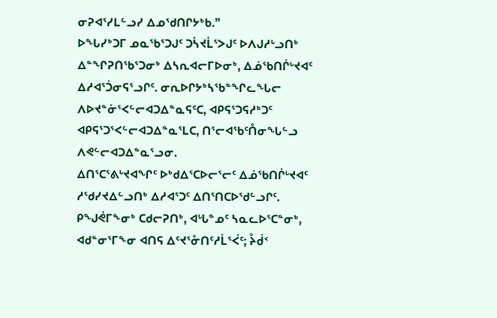ᓂᕈᐊᕐᓯᒪᓪᓗᓯ ᐃᓄᖁᑎᒋᔭᒃᑲ.”
ᐅᖓᓯᒃᑐᒥ ᓄᓇᖃᕐᑐᒍᑦ ᑐᓵᔪᒫᕐᐳᒍᑦ ᐅᐱᒍᓱᒡᓗᑎᒃ ᐃᓐᖏᕈᑎᖃᕐᑐᓂᒃ ᐃᓴᕆᐊᓕᒥᐅᓂᒃ, ᐃᓅᖃᑎᒌᒡᔪᐊᑦ ᐃᓱᐊᕐᑑᓂᕋᕐᓗᒋᑦ. ᓂᕆᐅᒋᔭᒃᓴᖃᓐᖏᓚᖓᓕ ᐱᐅᔪᓐᓃᕐᐸᓪᓕᐊᑐᐃᓐᓇᕋᑦᑕ, ᐊᑭᕋᕐᑐᕋᓱᒃᑐᑦ ᐊᑭᕋᕐᑐᕐᐸᓪᓕᐊᑐᐃᓐᓇᕐᒪᑕ, ᑎᕐᓕᐊᖃᑦᑍᓂᖓᓪᓗ ᐱᕙᓪᓕᐊᑐᐃᓐᓇᕐᓗᓂ.
ᐃᑎᕐᑕᕐᕕᒡᔪᐊᖏᑦ ᐅᒃᑯᐃᕐᑕᐅᓕᕐᓕᑦ ᐃᓅᖃᑎᒌᒡᔪᐊᑦ ᓱᖁᓯᔪᐃᓪᓗᑎᒃ ᐃᓱᐊᕐᑐᑦ ᐃᑎᕐᑎᑕᐅᖁᓪᓗᒋᑦ.
ᑭᖑᕚᒥᖕᓂᒃ ᑕᑯᓕᕈᑎᒃ, ᐊᒡᒐᓐᓄᑦ ᓴᓇᓚᐅᕐᑕᓐᓂᒃ, ᐊᑯᓐᓂᕐᒥᖕᓂ ᐊᑎᕋ ᐃᑦᔪᕐᓁᑎᑦᓱᒫᕐᐹᑦ; ᔧᑰᑉ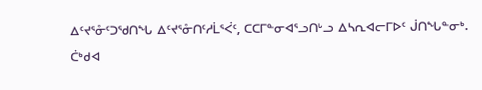ᐃᑦᔪᕐᓁᑦᑐᖁᑎᖓ ᐃᑦᔪᕐᓁᑎᑦᓱᒫᕐᐹᑦ, ᑕᑕᒥᓐᓂᐊᕐᓗᑎᒡᓗ ᐃᓴᕆᐊᓕᒥᐅᑦ ᒎᑎᖓᓐᓂᒃ.
ᑖᒃᑯᐊ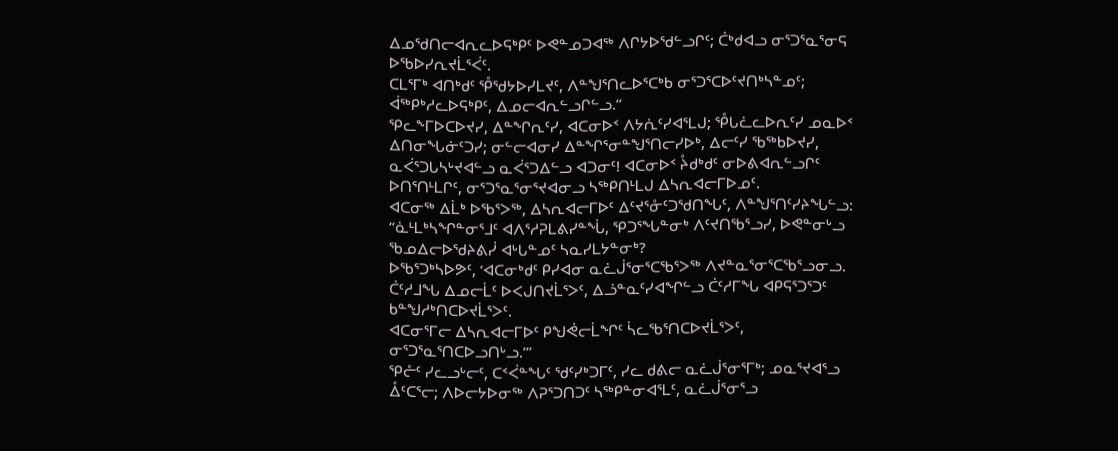ᐃᓄᖁᑎᓕᐊᕆᓚᐅᕋᒃᑭᑦ ᐅᕙᓐᓄᑐᐊᖅ ᐱᒋᔭᐅᖁᓪᓗᒋᑦ; ᑖᒃᑯᐊᓗ ᓂᕐᑐᕐᓇᕐᓂᕋ ᐅᖃᐅᓯᕆᔪᒫᕐᐹᑦ.
ᑕᒪᕐᒥᒃ ᐊᑎᒃᑯᑦ ᕾᖁᔭᐅᓯᒪᔪᑦ, ᐱᓐᖑᕐᑎᓚᐅᕐᑕᒃᑲ ᓂᕐᑐᕐᑕᐅᑦᔪᑎᒃᓴᓐᓄᑦ; ᐋᖅᑭᒃᓱᓚᐅᕋᒃᑭᑦ, ᐃᓄᓕᐊᕆᓪᓗᒋᓪᓗ.”
ᕿᓚᖕᒥᐅᑕᐅᔪᓯ, ᐃᓐᖏᕆᑦᓯ, ᐊᑕᓂᐅᑉ ᐱᔭᕇᑦᓯᐊᕐᒪᒍ; ᕾᒐᓛᓚᐅᕆᑦᓯ ᓄᓇᐅᑉ ᐃᑎᓂᖓᓃᑦᑐᓯ; ᓂᓪᓕᐊᓂᓯ ᐃᓐᖏᕐᓂᓐᖑᕐᑎᓕᓯᐅᒃ, ᐃᓕᑦᓯ ᖃᖅᑲᐅᔪᓯ, ᓇᐹᕐᑐᒐᓴᒡᔪᐊᓪᓗ ᓇᐹᕐᑐᐃᓪᓗ ᐊᑐᓂᑦ! ᐊᑕᓂᐅᑉ ᔧᑯᒃᑯᑦ ᓂᐅᕕᐊᕆᓪᓗᒋᑦ ᐅᑎᕐᑎᒻᒪᒋᑦ, ᓂᕐᑐᕐᓇᕐᓂᕐᔪᐊᓂᓗ ᓴᖅᑭᑎᒻᒪᒍ ᐃᓴᕆᐊᓕᒥᐅᓄᑦ.
ᐊᑕᓂᖅ ᐃᒫᒃ ᐅᖃᕐᐳᖅ, ᐃᓴᕆᐊᓕᒥᐅᑦ ᐃᑦᔪᕐᓁᑦᑐᖁᑎᖓᑦ, ᐱᓐᖑᕐᑎᑦᓯᔨᖓᓪᓗ: “ᓈᒻᒪᒃᓴᖏᓐᓂᕐᒧᑦ ᐊᐱᕐᓱᕈᒪᕕᓯᓐᖔ, ᕿᑐᕐᖓᓐᓂᒃ ᐱᑦᔪᑎᖃᕐᓗᓯ, ᐅᕙᓐᓂᒡᓗ ᖃᓄᐃᓕᐅᖁᔨᕕᓰ ᐊᒡᒐᓐᓄᑦ ᓴᓇᓯᒪᔭᓐᓂᒃ?
ᐅᖃᕐᑐᒃᓴᐅᕗᑦ, ‘ᐊᑕᓂᒃᑯᑦ ᑭᓯᐊᓂ ᓇᓛᒎᕐᓂᕐᑕᖃᕐᐳᖅ ᐱᔪᓐᓇᕐᓂᕐᑕᖃᕐᓗᓂᓗ. ᑖᑦᓱᒧᖓ ᐃᓄᓕᒫᑦ ᐅᐸᒍᑎᔪᒫᕐᐳᑦ, ᐃᓘᓐᓇᑦᓯᐊᖏᓪᓗ ᑖᑦᓱᒥᖓ ᐊᑭᕋᕐᑐᕐᑐᑦ ᑲᓐᖑᓱᒃᑎᑕᐅᔪᒫᕐᐳᑦ.
ᐊᑕᓂᕐᒥᓕ ᐃᓴᕆᐊᓕᒥᐅᑦ ᑭᖑᕚᓕᒫᖏᑦ ᓵᓚᖃᕐᑎᑕᐅᔪᒫᕐᐳᑦ, ᓂᕐᑐᕐᓇᕐᑎᑕᐅᓗᑎᒡᓗ.’”
ᕿᓔᑦ ᓯᓚᓗᒡᓕᑦ, ᑕᑉᐹᓐᖓᑦ ᖁᑦᓯᒃᑐᒥᑦ, ᓯᓚ ᑯᕕᓕ ᓇᓛᒎᕐᓂᕐᒥᒃ; ᓄᓇᕐᔪᐊᕐᓗ ᐂᑦᑕᕐᓕ; ᐱᐅᓕᔭᐅᓂᖅ ᐱᕈᕐᑐᑎᑐᑦ ᓴᖅᑭᓐᓂᐊᕐᒪᑦ, ᓇᓛᒎᕐᓂᕐᓗ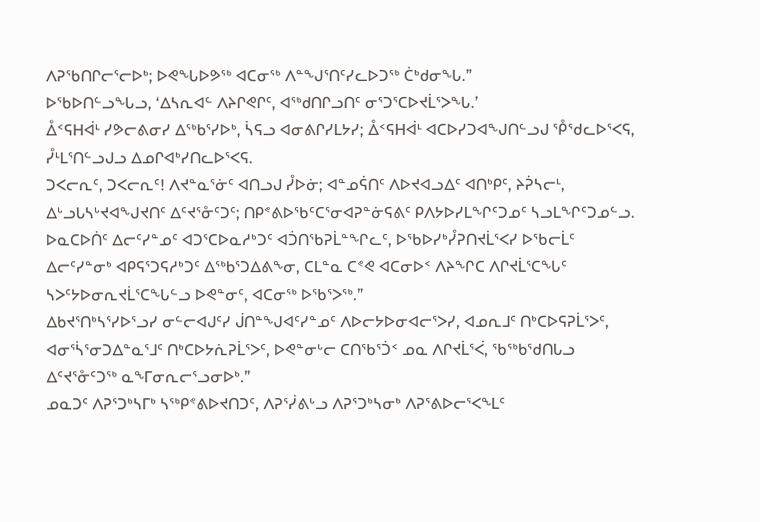ᐱᕈᖃᑎᒋᓕᕐᓕᐅᒃ; ᐅᕙᖓᐅᕗᖅ ᐊᑕᓂᖅ ᐱᓐᖑᕐᑎᑦᓯᓚᐅᑐᖅ ᑖᒃᑯᓂᖓ.”
ᐅᖃᐅᑎᓪᓗᖓᓗ, ‘ᐃᓴᕆᐊᓪ ᐱᔨᒋᕙᒋᑦ, ᐊᖅᑯᑎᒋᓗᑎᑦ ᓂᕐᑐᕐᑕᐅᔪᒫᕐᐳᖓ.’
ᐂᑉᕋᕼᐋᒻ ᓯᕗᓕᕕᓂᓯ ᐃᖅᑲᕐᓯᐅᒃ, ᓵᕋᓗ ᐊᓂᕕᒋᓯᒪᔭᓯ; ᐂᑉᕋᕼᐋᒻ ᐊᑕᐅᓯᑐᐊᖑᑎᓪᓗᒍ ᕾᖁᓚᐅᕐᐸᕋ, ᓮᒻᒪᕐᑎᓪᓗᒍᓗ ᐃᓄᒋᐊᒃᓯᑎᓚᐅᕐᐸᕋ.
ᑐᐸᓕᕆᑦ, ᑐᐸᓕᕆᑦ! ᐱᔪᓐᓇᕐᓃᑦ ᐊᑎᓗᒍ ᓮᐅᓃ; ᐊᓐᓄᕌᑎᑦ ᐱᐅᔪᐊᓗᐃᑦ ᐊᑎᒃᑭᑦ, ᔨᕉᓴᓕᒻ, ᐃᒡᓗᒐᓴᒡᔪᐊᖑᔪᑎᑦ ᐃᑦᔪᕐᓁᑦᑐᑦ; ᑎᑭᕝᕕᐅᖃᑦᑕᕐᓂᐊᕈᓐᓃᕋᕕᑦ ᑭᐱᔭᐅᓯᒪᖏᑦᑐᓄᑦ ᓴᓗᒪᖏᑦᑐᓄᓪᓗ.
ᐅᓇᑕᐅᑏᑦ ᐃᓕᑦᓯᓐᓄᑦ ᐊᑐᕐᑕᐅᓇᓱᒃᑐᑦ ᐊᑑᑎᖃᕈᒫᓐᖏᓚᑦ, ᐅᖃᐅᓯᒃᓮᕈᑎᔪᒫᕐᐸᓯ ᐅᖃᓕᒫᑦ ᐃᓕᑦᓯᓐᓂᒃ ᐊᑭᕋᕐᑐᕋᓱᒃᑐᑦ ᐃᖅᑲᕐᑐᐃᕕᖕᓂ, ᑕᒪᓐᓇ ᑕᕝᕙ ᐊᑕᓂᐅᑉ ᐱᔨᖏᑕ ᐱᒋᔪᒫᕐᑕᖓᑦ ᓴᐳᑦᔭᐅᓂᕆᔪᒫᕐᑕᖓᓪᓗ ᐅᕙᓐᓂᑦ, ᐊᑕᓂᖅ ᐅᖃᕐᐳᖅ.”
ᐃᑲᔪᕐᑎᒃᓴᕐᓯᐅᕐᓗᓯ ᓂᓪᓕᐊᒍᑦᓯ ᒎᑎᓐᖑᐊᑦᓯᓐᓄᑦ ᐱᐅᓕᔭᐅᓂᐊᓕᕐᐳᓯ, ᐊᓄᕆᒧᑦ ᑎᒃᑕᐅᕋᕈᒫᕐᐳᑦ, ᐊᓂᕐᓵᕐᓂᑐᐃᓐᓇᕐᒧᑦ ᑎᒃᑕᐅᔭᕇᕈᒫᕐᐳᑦ, ᐅᕙᓐᓂᒡᓕ ᑕᑎᖃᕐᑑᑉ ᓄᓇ ᐱᒋᔪᒫᕐᐹ, ᖃᖅᑲᖁᑎᒐᓗ ᐃᑦᔪᕐᓁᑦᑐᖅ ᓇᖕᒥᓂᕆᓕᕐᓗᓂᐅᒃ.”
ᓄᓇᑐᑦ ᐱᕈᕐᑐᒃᓴᒥᒃ ᓴᖅᑭᕝᕕᐅᔪᑎᑐᑦ, ᐱᕈᕐᓰᕕᒡᓗ ᐱᕈᕐᑐᒃᓴᓂᒃ ᐱᕈᕐᕕᐅᓕᕐᐸᖕᒪᑦ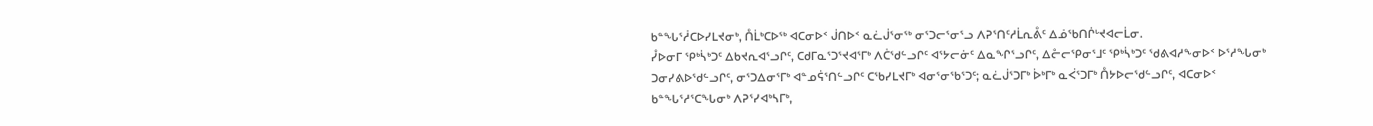ᑲᓐᖓᕐᓲᑕᐅᓯᒪᔪᓂᒃ, ᑍᒫᒃᑕᐅᖅ ᐊᑕᓂᐅᑉ ᒎᑎᐅᑉ ᓇᓛᒎᕐᓂᖅ ᓂᕐᑐᓕᕐᓂᕐᓗ ᐱᕈᕐᑎᑦᓱᒫᕆᕔᑦ ᐃᓅᖃᑎᒌᒡᔪᐊᓕᒫᓂ.
ᓮᐅᓂᒥ ᕿᒃᓵᒃᑐᑦ ᐃᑲᔪᕆᐊᕐᓗᒋᑦ, ᑕᑯᒥᓇᕐᑐᕐᔪᐊᕐᒥᒃ ᐱᑖᖁᓪᓗᒋᑦ ᐊᕐᔭᓕᓃᑦ ᐃᓇᖏᕐᓗᒋᑦ, ᐃᓔᓕᕿᓂᕐᒧᑦ ᕿᒃᓵᒃᑐᑦ ᖁᕕᐊᓱᖕᓂᐅᑉ ᐅᕐᓱᖓᓂᒃ ᑐᓂᓯᕕᐅᖁᓪᓗᒋᑦ, ᓂᕐᑐᐃᓂᕐᒥᒃ ᐊᓐᓄᕌᕐᑎᓪᓗᒋᑦ ᑕᖃᓯᒪᔪᒥᒃ ᐊᓂᕐᓂᖃᕐᑐᑦ; ᓇᓛᒎᕐᑐᒥᒃ ᐆᒃᒥᒃ ᓇᐹᕐᑐᒥᒃ ᑍᔭᐅᓕᖁᓪᓗᒋᑦ, ᐊᑕᓂᐅᑉ ᑲᓐᖓᕐᓱᕐᑕᖓᓂᒃ ᐱᕈᕐᓯᐊᒃᓴᒥᒃ,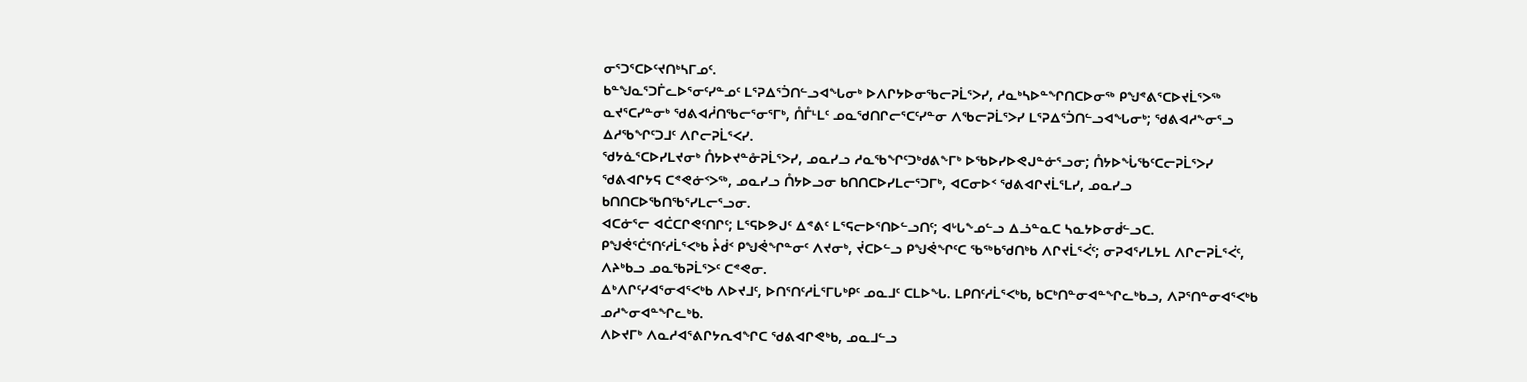ᓂᕐᑐᕐᑕᐅᑦᔪᑎᒃᓴᒥᓄᑦ.
ᑲᓐᖑᓇᕐᑐᒦᓚᐅᕐᓂᑦᓯᓐᓄᑦ ᒪᕐᕈᐃᕐᑑᑎᓪᓗᐊᖓᓂᒃ ᐅᐱᒋᔭᐅᓂᖃᓕᕈᒫᕐᐳᓯ, ᓱᓇᒃᓴᐅᓐᖏᑎᑕᐅᓂᖅ ᑭᖑᕝᕕᕐᑕᐅᔪᒫᕐᐳᖅ ᓇᔪᕐᑕᓯᓐᓂᒃ ᖁᕕᐊᓲᑎᖃᓕᕐᓂᕐᒥᒃ, ᑍᒤᒻᒪᑦ ᓄᓇᖁᑎᒋᓕᕐᑕᑦᓯᓐᓂ ᐱᖃᓕᕈᒫᕐᐳᓯ ᒪᕐᕈᐃᕐᑑᑎᓪᓗᐊᖓᓂᒃ; ᖁᕕᐊᓱᖕᓂᕐᓗ ᐃᓱᖃᖏᑦᑐᒧᑦ ᐱᒋᓕᕈᒫᕐᐸᓯ.
ᖁᔭᓈᕐᑕᐅᓯᒪᔪᓂᒃ ᑍᔭᐅᔪᓐᓁᕈᒫᕐᐳᓯ, ᓄᓇᓯᓗ ᓱᓇᖃᖏᑦᑐᒃᑯᕕᖕᒥᒃ ᐅᖃᐅᓯᐅᕙᒍᓐᓃᕐᓗᓂ; ᑍᔭᐅᖔᖃᑦᑕᓕᕈᒫᕐᐳᓯ ᖁᕕᐊᒋᔭᕋ ᑕᕝᕙᓃᑉᐳᖅ, ᓄᓇᓯᓗ ᑍᔭᐅᓗᓂ ᑲᑎᑎᑕᐅᓯᒪᓕᕐᑐᒥᒃ, ᐊᑕᓂᐅᑉ ᖁᕕᐊᒋᔪᒫᕐᒪᓯ, ᓄᓇᓯᓗ ᑲᑎᑎᑕᐅᖃᑎᖃᕐᓯᒪᓕᕐᓗᓂ.
ᐊᑕᓃᕐᓕ ᐊᑖᑕᒋᕙᑦᑎᒋᑦ; ᒪᕐᕋᐅᕗᒍᑦ ᐃᕝᕕᑦ ᒪᕐᕋᓕᐅᕐᑎᐅᓪᓗᑎᑦ; ᐊᒡᒐᖕᓄᓪᓗ ᐃᓘᓐᓇᑕ ᓴᓇᔭᐅᓂᑰᓪᓗᑕ.
ᑭᖑᕚᕐᑖᕐᑎᑦᓱᒫᕐᐸᒃᑲ ᔧᑰᑉ ᑭᖑᕚᖏᓐᓂᑦ ᐱᔪᓂᒃ, ᔫᑕᐅᓪᓗ ᑭᖑᕚᖏᑦᑕ ᖃᖅᑲᖁᑎᒃᑲ ᐱᒋᔪᒫᕐᐹᑦ; ᓂᕈᐊᕐᓯᒪᔭᒪ ᐱᒋᓕᕈᒫᕐᐹᑦ, ᐱᔨᒃᑲᓗ ᓄᓇᖃᕈᒫᕐᐳᑦ ᑕᕝᕙᓂ.
ᐃᒃᐱᒋᑦᓯᐊᕐᓂᐊᕐᐸᒃᑲ ᐱᐅᔪᒧᑦ, ᐅᑎᕐᑎᑦᓱᒫᕐᒥᒐᒃᑭᑦ ᓄᓇᒧᑦ ᑕᒪᐅᖓ. ᒪᑭᑎᑦᓱᒫᕐᐸᒃᑲ, ᑲᑕᒃᑎᓐᓂᐊᓐᖏᓚᒃᑲᓗ, ᐱᕈᕐᑎᓐᓂᐊᕐᐸᒃᑲ ᓄᓱᖕᓂᐊᓐᖏᓚᒃᑲ.
ᐱᐅᔪᒥᒃ ᐱᓇᓱᐊᕐᕕᒋᔭᕆᐊᖏᑕ ᖁᕕᐊᒋᕙᒃᑲ, ᓄᓇᒧᓪᓗ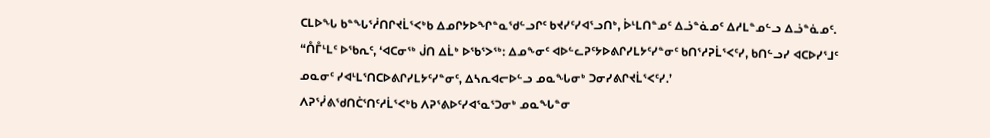ᑕᒪᐅᖓ ᑲᓐᖓᕐᓲᑎᒋᔪᒫᕐᐸᒃᑲ ᐃᓄᒋᔭᐅᖏᓐᓇᖁᓪᓗᒋᑦ ᑲᔪᓯᑦᓯᐊᕐᓗᑎᒃ, ᐆᒻᒪᑎᓐᓄᑦ ᐃᓘᓐᓈᓄᑦ ᐃᓱᒪᓐᓄᓪᓗ ᐃᓘᓐᓈᓄᑦ.
“ᑍᒤᒻᒪᑦ ᐅᖃᕆᑦ, ‘ᐊᑕᓂᖅ ᒎᑎ ᐃᒫᒃ ᐅᖃᕐᐳᖅ: ᐃᓄᖕᓂᑦ ᐊᐅᓪᓚᕈᑦᔭᐅᕕᒋᓯᒪᔭᑦᓯᓐᓂᑦ ᑲᑎᕐᓱᕈᒫᕐᐸᑦᓯ, ᑲᑎᓪᓗᓯ ᐊᑕᐅᓯᕐᒧᑦ ᓄᓇᓂᑦ ᓯᐊᒻᒪᕐᑎᑕᐅᕕᒋᓯᒪᔭᑦᓯᓐᓂᑦ, ᐃᓴᕆᐊᓕᐅᓪᓗ ᓄᓇᖓᓂᒃ ᑐᓂᓯᕕᒋᔪᒫᕐᐸᑦᓯ.’
ᐱᕈᕐᓰᕕᖁᑎᑖᕐᑎᑦᓱᒫᕐᐸᒃᑲ ᐱᕈᕐᕕᐅᑦᓯᐊᕐᓇᕐᑐᓂᒃ ᓄᓇᖓᓐᓂ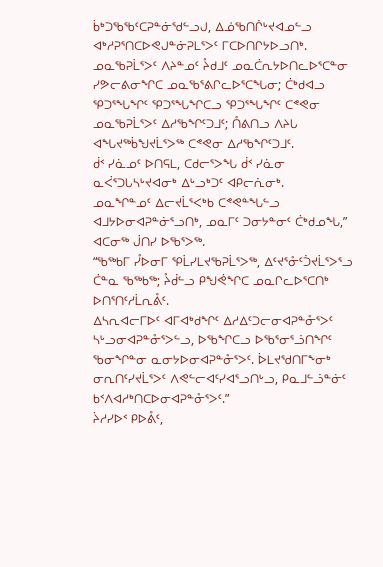ᑳᒃᑐᖃᖃᑦᑕᕈᓐᓃᖁᓪᓗᒍ, ᐃᓅᖃᑎᒌᒡᔪᐊᓄᓪᓗ ᐊᒃᓱᕈᕐᑎᑕᐅᕙᒍᓐᓃᕈᒪᕐᐳᑦ ᒥᑕᐅᑎᒋᔭᐅᓗᑎᒃ.
ᓄᓇᖃᕈᒫᕐᐳᑦ ᐱᔨᓐᓄᑦ ᔧᑯᒧᑦ ᓄᓇᑖᕆᔭᐅᑎᓚᐅᕐᑕᓐᓂ ᓯᕗᓕᕕᓂᖏᑕ ᓄᓇᖃᕐᕕᒋᓚᐅᕐᑕᖓᓂ; ᑖᒃᑯᐊᓗ ᕿᑐᕐᖓᖏᑦ ᕿᑐᕐᖓᖏᑕᓗ ᕿᑐᕐᖓᖏᑦ ᑕᕝᕙᓂ ᓄᓇᖃᕈᒫᕐᐳᑦ ᐃᓱᖃᖏᑦᑐᒧᑦ; ᑍᕕᑎᓗ ᐱᔨᒐ ᐊᖓᔪᖅᑳᖑᔪᒫᕐᐳᖅ ᑕᕝᕙᓂ ᐃᓱᖃᖏᑦᑐᒧᑦ.
ᑰᑉ ᓯᓈᓄᑦ ᐅᑎᕋᒪ, ᑕᑯᓕᕐᐳᖓ ᑰᑉ ᓯᓈᓂ ᓇᐹᕐᑐᒐᓴᒡᔪᐊᓂᒃ ᐃᒡᓗᒃᑐᑦ ᐊᑭᓕᕇᓂᒃ.
ᓄᓇᖏᓐᓄᑦ ᐃᓕᔪᒫᕐᐸᒃᑲ ᑕᕝᕙᓐᖓᓪᓗ ᐊᒧᔭᐅᓂᐊᕈᓐᓃᕐᓗᑎᒃ, ᓄᓇᒥᑦ ᑐᓂᔭᓐᓂᑦ ᑖᒃᑯᓄᖓ,” ᐊᑕᓂᖅ ᒎᑎᓯ ᐅᖃᕐᐳᖅ.
“ᖃᖅᑲᒥ ᓮᐅᓂᒥ ᕿᒫᓯᒪᔪᖃᕈᒫᕐᐳᖅ, ᐃᑦᔪᕐᓁᑦᑑᔪᒫᕐᐳᕐᓗ ᑖᓐᓇ ᖃᖅᑲᖅ; ᔧᑰᓪᓗ ᑭᖑᕚᖏᑕ ᓄᓇᒋᓚᐅᕐᑕᑎᒃ ᐅᑎᕐᑎᑦᓱᒫᕆᕔᑦ.
ᐃᓴᕆᐊᓕᒥᐅᑦ ᐊᒥᐊᒃᑯᖏᑦ ᐃᓱᐃᑦᑐᓕᓂᐊᕈᓐᓁᕐᐳᑦ ᓴᒡᓗᓂᐊᕈᓐᓁᕐᐳᓪᓗ, ᐅᖃᖏᑕᓗ ᐅᖃᕐᓂᕐᓘᑎᖏᑦ ᖃᓂᖏᓐᓂ ᓇᓂᔭᐅᓂᐊᕈᓐᓁᕐᐳᑦ. ᐆᒪᔪᖁᑎᒥᖕᓂᒃ ᓂᕆᑎᑦᓯᔪᒫᕐᐳᑦ ᐱᕙᓪᓕᐊᑦᓯᐊᕐᓗᑎᒡᓗ, ᑭᓇᒧᓪᓘᓐᓃᑦ ᑲᑉᐱᐊᓱᒃᑎᑕᐅᓂᐊᕈᓐᓁᕐᐳᑦ.”
ᔩᓱᓯᐅᑉ ᑭᐅᕔᑦ,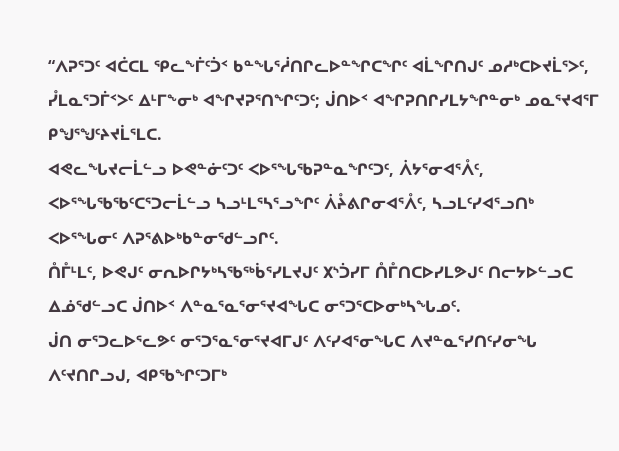“ᐱᕈᕐᑐᑦ ᐊᑖᑕᒪ ᕿᓚᖕᒦᑦᑑᑉ ᑲᓐᖓᕐᓲᑎᒋᓚᐅᓐᖏᑕᖏᑦ ᐊᒫᖏᑎᒍᑦ ᓄᓱᒃᑕᐅᔪᒫᕐᐳᑦ,
ᓮᒪᓇᕐᑐᒦᑉᐳᑦ ᐃᒻᒥᖕᓂᒃ ᐊᖏᔪᕈᕐᑎᖏᑦᑐᑦ; ᒎᑎᐅᑉ ᐊᖏᕈᑎᒋᓯᒪᔭᖏᓐᓂᒃ ᓄᓇᕐᔪᐊᕐᒥ ᑭᖑᕐᖑᑦᔨᔪᒫᕐᒪᑕ.
ᐊᕙᓚᖓᔪᓕᒫᓪᓗ ᐅᕙᓐᓃᑦᑐᑦ ᐸᐅᕐᖓᖃᕈᓐᓇᖏᑦᑐᑦ, ᐲᔭᕐᓂᐊᕐᐰᑦ, ᐸᐅᕐᖓᖃᖃᑦᑕᕐᑐᓕᒫᓪᓗ ᓴᓗᒻᒪᕐᓴᕐᓗᖏᑦ ᐲᔧᕕᒋᓂᐊᕐᐰᑦ, ᓴᓗᒪᑦᓯᐊᕐᓗᑎᒃ ᐸᐅᕐᖓᓂᑦ ᐱᕈᕐᕕᐅᒃᑲᓐᓂᖁᓪᓗᒋᑦ.
ᑍᒤᒻᒪᑦ, ᐅᕙᒍᑦ ᓂᕆᐅᒋᔭᒃᓴᖃᖅᑳᕐᓯᒪᔪᒍᑦ ᙭ᔅᑑᓯᒥ ᑍᒤᑎᑕᐅᓯᒪᕗᒍᑦ ᑎᓕᔭᐅᓪᓗᑕ ᐃᓅᖁᓪᓗᑕ ᒎᑎᐅᑉ ᐱᓐᓇᕐᓇᕐᓂᕐᔪᐊᖓᑕ ᓂᕐᑐᕐᑕᐅᓂᒃᓴᖓᓄᑦ.
ᒎᑎ ᓂᕐᑐᓚᐅᕐᓚᕗᑦ ᓂᕐᑐᕐᓇᕐᓂᕐᔪᐊᒥᒍᑦ ᐱᑦᓯᐊᕐᓂᖓᑕ ᐱᔪᓐᓇᕐᓯᑎᑦᓯᓂᖓ ᐱᑦᔪᑎᒋᓗᒍ, ᐊᑭᖃᖏᑦᑐᒥᒃ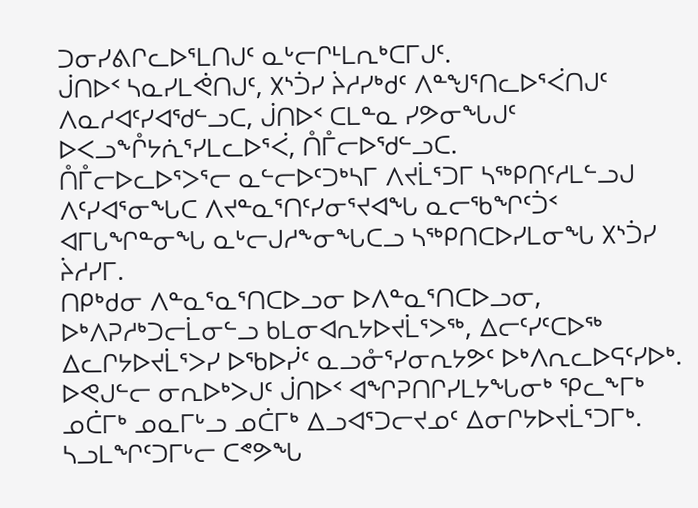ᑐᓂᓯᕕᒋᓚᐅᕐᒪᑎᒍᑦ ᓇᒡᓕᒋᒻᒪᕆᒃᑕᒥᒍᑦ.
ᒎᑎᐅᑉ ᓴᓇᓯᒪᕚᑎᒍᑦ, ᙭ᔅᑑᓯ ᔩᓱᓯᒃᑯᑦ ᐱᓐᖑᕐᑎᓚᐅᕐᐹᑎᒍᑦ ᐱᓇᓱᐊᑦᓯᐊᖁᓪᓗᑕ, ᒎᑎᐅᑉ ᑕᒪᓐᓇ ᓯᕗᓂᖓᒍᑦ ᐅᐸᓗᖕᒊᔭᕇᕐᓯᒪᓚᐅᕐᐹ, ᑍᒤᓕᐅᖁᓪᓗᑕ.
ᑍᒤᓕᐅᓚᐅᕐᐳᕐᓕ ᓇᓪᓕᐅᑦᑐᒃᓴᒥ ᐱᔪᒫᕐᑐᒥ ᓴᖅᑭᑎᑦᓱᒪᓪᓗᒍ ᐱᑦᓯᐊᕐᓂᖓᑕ ᐱᔪᓐᓇᕐᑎᑦᓯᓂᕐᔪᐊᖓ ᓇᓕᖃᖏᑦᑑᑉ ᐊᒥᒐᖏᓐᓂᖓ ᓇᒡᓕᒍᓱᖕᓂᖓᑕᓗ ᓴᖅᑭᑎᑕᐅᓯᒪᓂᖓ ᙭ᔅᑑᓯ ᔩᓱᓯᒥ.
ᑎᑭᒃᑯᓂ ᐱᓐᓇᕐᓇᕐᑎᑕᐅᓗᓂ ᐅᐱᓐᓇᕐᑎᑕᐅᓗᓂ, ᐅᒃᐱᕈᓱᒃᑐᓕᒫᓂᓪᓗ ᑲᒪᓂᐊᕆᔭᐅᔪᒫᕐᐳᖅ, ᐃᓕᑦᓯᑦᑕᐅᖅ ᐃᓚᒋᔭᐅᔪᒫᕐᐳᓯ ᐅᖃᐅᓰᑦ ᓇᓗᓁᕐᓯᓂᕆᔭᕗᑦ ᐅᒃᐱᕆᓚᐅᕋᑦᓯᐅᒃ.
ᐅᕙᒍᓪᓕ ᓂᕆᐅᒃᐳᒍᑦ ᒎᑎᐅᑉ ᐊᖏᕈᑎᒋᓯᒪᔭᖓᓂᒃ ᕿᓚᖕᒥᒃ ᓄᑖᒥᒃ ᓄᓇᒥᒡᓗ ᓄᑖᒥᒃ ᐃᓗᐊᕐᑐᓕᔪᓄᑦ ᐃᓂᒋᔭᐅᔪᒫᕐᑐᒥᒃ.
ᓴᓗᒪᖏᑦᑐᒥᒡᓕ ᑕᕝᕗᖓ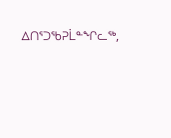ᐃᑎᕐᑐᖃᕈᒫᓐᖏᓚᖅ,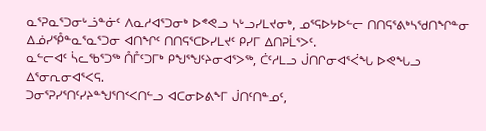ᓇᕐᕈᓇᕐᑐᓂᒡᓘᓐᓃᑦ ᐱᓇᓱᐊᕐᑐᓂᒃ ᐅᕝᕙᓗ ᓴᒡᓗᓯᒪᔪᓂᒃ, ᓄᕐᕋᐅᔭᐅᓪᓕ ᑎᑎᕋᕐᕕᒃᓴᖁᑎᖏᓐᓂ ᐃᓅᓯᕾᓐᓇᕐᓇᕐᑐᓂ ᐊᑎᖏᑦ ᑎᑎᕋᕐᑕᐅᓯᒪᔪᑦ ᑭᓯᒥ ᐃᑎᕈᒫᕐᐳᑦ.
ᓇᓪᓕᐊᑦ ᓵᓚᖃᕐᑐᖅ ᑍᒤᑦᑐᒥᒃ ᑭᖑᕐᖑᑦᔨᓂᐊᕐᐳᖅ, ᑖᑦᓱᒪᓗ ᒎᑎᒋᓂᐊᕐᐹᖓ ᐅᕙᖓᓗ ᐃᕐᓂᕆᓂᐊᕐᐸᕋ.
ᑐᓂᕐᕈᓯᕐᑎᑦᓯᔨᓐᖑᕐᑎᑉᐸᑎᓪᓗ ᐊᑕᓂᐅᕕᖕᒥ ᒎᑎᑦᑎᓐᓄᑦ,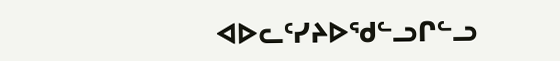ᐊᐅᓚᑦᓯᔨᐅᖁᓪᓗᒋᓪᓗ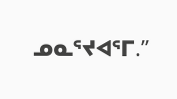ᓄᓇᕐᔪᐊᕐᒥ.”